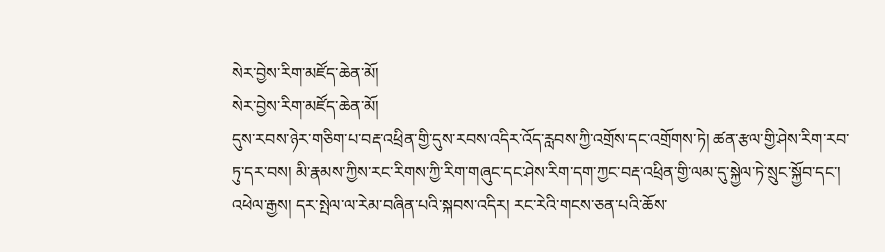སེར་བྱེས་རིག་མཛོད་ཆེན་མོ།
སེར་བྱེས་རིག་མཛོད་ཆེན་མོ།
དུས་རབས་ཉེར་གཅིག་པ་བརྡ་འཕྲིན་གྱི་དུས་རབས་འདིར་འོད་རླབས་ཀྱི་འགྲོས་དང་འགྲོགས་ཏེ། ཚན་རྩལ་གྱི་ཤེས་རིག་རབ་ཏུ་དར་བས། མི་རྣམས་ཀྱིས་རང་རིགས་ཀྱི་རིག་གཞུང་དང་ཤེས་རིག་དག་ཀྱང་བརྡ་འཕྲིན་གྱི་ལམ་དུ་སྐྱེལ་ཏེ་སྲུང་སྐྱོབ་དང་། འཕེལ་རྒྱས། དར་སྤེལ་ལ་རེམ་བཞིན་པའི་སྐབས་འདིར། རང་རེའི་གངས་ཅན་པའི་ཆོས་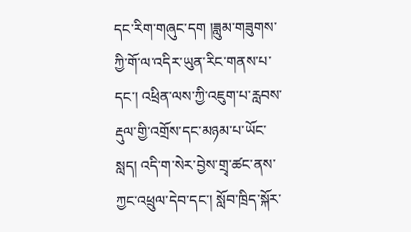དང་རིག་གཞུང་དག །ཟླུམ་གཟུགས་ཀྱི་གོ་ལ་འདིར་ཡུན་རིང་གནས་པ་དང་། འཕྲིན་ལས་ཀྱི་འཇུག་པ་རླབས་རྡུལ་གྱི་འགྲོས་དང་མཉམ་པ་ཡོང་སླད། འདི་ག་སེར་བྱེས་གྲྭ་ཚང་ནས་ཀྱང་འཕྲུལ་དེབ་དང་། སློབ་ཁྲིད་སྐོར་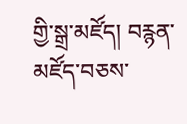གྱི་སྒྲ་མཛོད། བརྙན་མཛོད་བཅས་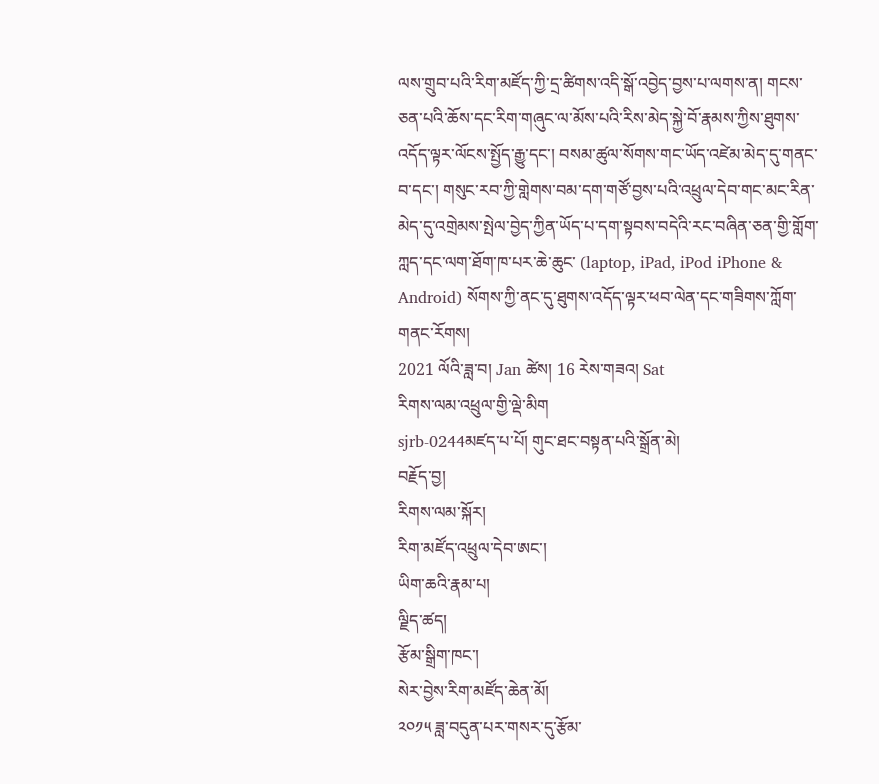ལས་གྲུབ་པའི་རིག་མཛོད་ཀྱི་དྲ་ཚིགས་འདི་སྒོ་འབྱེད་བྱས་པ་ལགས་ན། གངས་ཅན་པའི་ཆོས་དང་རིག་གཞུང་ལ་མོས་པའི་རིས་མེད་སྐྱེ་བོ་རྣམས་ཀྱིས་ཐུགས་འདོད་ལྟར་ལོངས་སྤྱོད་རྒྱུ་དང་། བསམ་ཚུལ་སོགས་གང་ཡོད་འཛེམ་མེད་དུ་གནང་བ་དང་། གསུང་རབ་ཀྱི་གླེགས་བམ་དག་གཙོ་བྱས་པའི་འཕྲུལ་དེབ་གང་མང་རིན་མེད་དུ་འགྲེམས་སྤེལ་བྱེད་ཀྱིན་ཡོད་པ་དག་སྟབས་བདེའི་རང་བཞིན་ཅན་གྱི་གློག་ཀླད་དང་ལག་ཐོག་ཁ་པར་ཆེ་ཆུང་ (laptop, iPad, iPod iPhone & Android) སོགས་ཀྱི་ནང་དུ་ཐུགས་འདོད་ལྟར་ཕབ་ལེན་དང་གཟིགས་ཀློག་གནང་རོགས།
2021 ལོའི་ཟླ་བ། Jan ཚེས། 16 རེས་གཟའ། Sat
རིགས་ལམ་འཕྲུལ་གྱི་ལྡེ་མིག
sjrb-0244མཛད་པ་པོ། གུང་ཐང་བསྟན་པའི་སྒྲོན་མེ།
བརྗོད་བྱ།
རིགས་ལམ་སྐོར།
རིག་མཛོད་འཕྲུལ་དེབ་ཨང་།
ཡིག་ཆའི་རྣམ་པ།
ལྗིད་ཚད།
རྩོམ་སྒྲིག་ཁང་།
སེར་བྱེས་རིག་མཛོད་ཆེན་མོ།
༢༠༡༥ ཟླ་བདུན་པར་གསར་དུ་རྩོམ་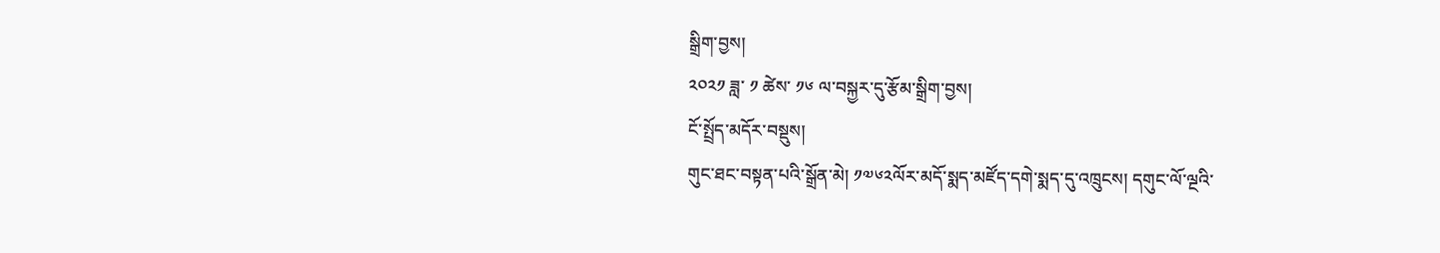སྒྲིག་བྱས།
༢༠༢༡ ཟླ་ ༡ ཚེས་ ༡༦ ལ་བསྐྱར་དུ་རྩོམ་སྒྲིག་བྱས།
ངོ་སྤྲོད་མདོར་བསྡུས།
གུང་ཐང་བསྟན་པའི་སྒྲོན་མེ། ༡༧༦༢ལོར་མདོ་སྨད་མཛོད་དགེ་སྨད་དུ་འཁྲུངས། དགུང་ལོ་ལྔའི་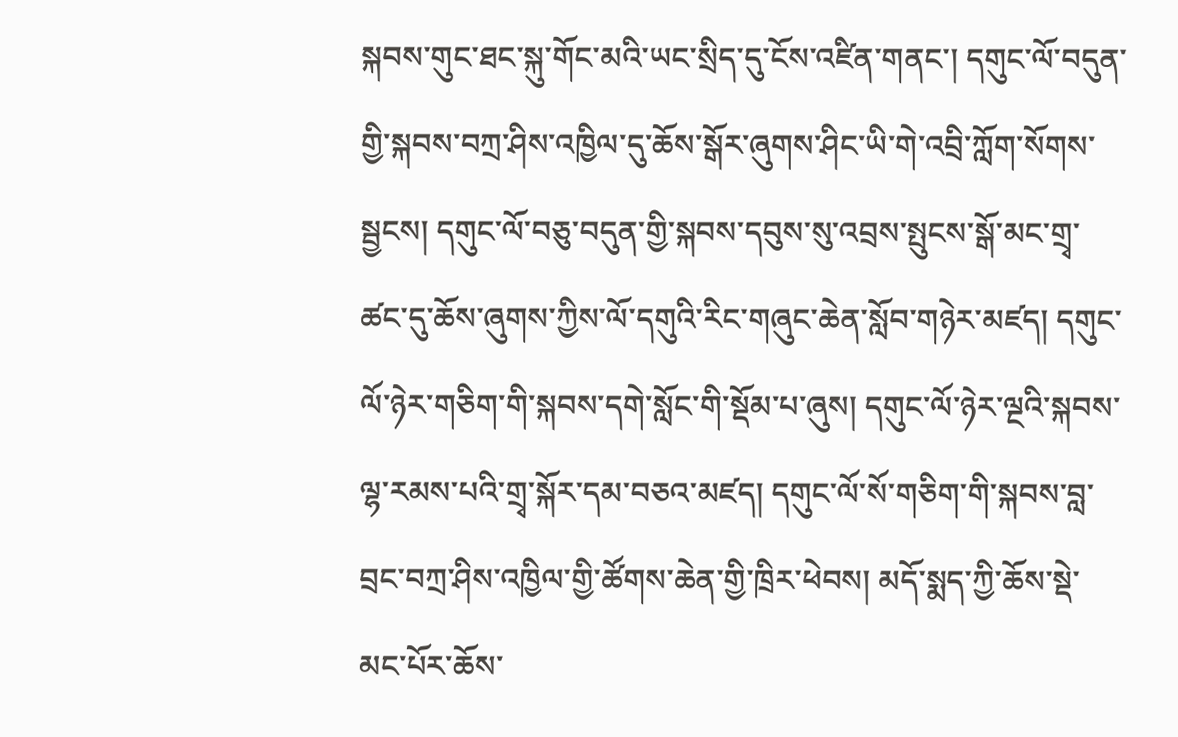སྐབས་གུང་ཐང་སྐུ་གོང་མའི་ཡང་སྲིད་དུ་ངོས་འཛིན་གནང་། དགུང་ལོ་བདུན་གྱི་སྐབས་བཀྲ་ཤིས་འཁྱིལ་དུ་ཆོས་སྒོར་ཞུགས་ཤིང་ཡི་གེ་འབྲི་ཀློག་སོགས་སྦྱངས། དགུང་ལོ་བཅུ་བདུན་གྱི་སྐབས་དབུས་སུ་འབྲས་སྤུངས་སྒོ་མང་གྲྭ་ཚང་དུ་ཆོས་ཞུགས་ཀྱིས་ལོ་དགུའི་རིང་གཞུང་ཆེན་སློབ་གཉེར་མཛད། དགུང་ལོ་ཉེར་གཅིག་གི་སྐབས་དགེ་སློང་གི་སྡོམ་པ་ཞུས། དགུང་ལོ་ཉེར་ལྔའི་སྐབས་ལྷ་རམས་པའི་གྲྭ་སྐོར་དམ་བཅའ་མཛད། དགུང་ལོ་སོ་གཅིག་གི་སྐབས་བླ་བྲང་བཀྲ་ཤིས་འཁྱིལ་གྱི་ཚོགས་ཆེན་གྱི་ཁྲིར་ཕེབས། མདོ་སྨད་ཀྱི་ཆོས་སྡེ་མང་པོར་ཆོས་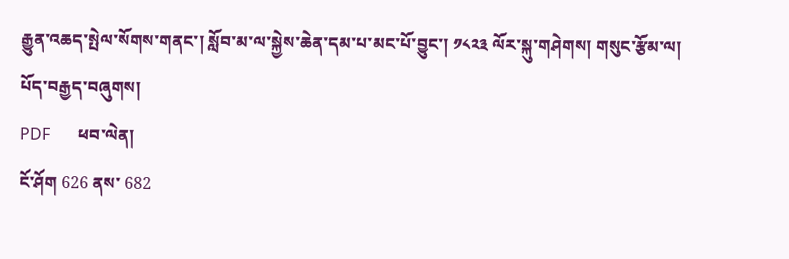རྒྱུན་འཆད་སྤེལ་སོགས་གནང་། སློབ་མ་ལ་སྐྱེས་ཆེན་དམ་པ་མང་པོ་བྱུང་། ༡༨༢༣ ལོར་སྐུ་གཤེགས། གསུང་རྩོམ་ལ། པོད་བརྒྱད་བཞུགས།
PDF       ཕབ་ལེན།
ངོ་ཤོག 626 ནས་ 682